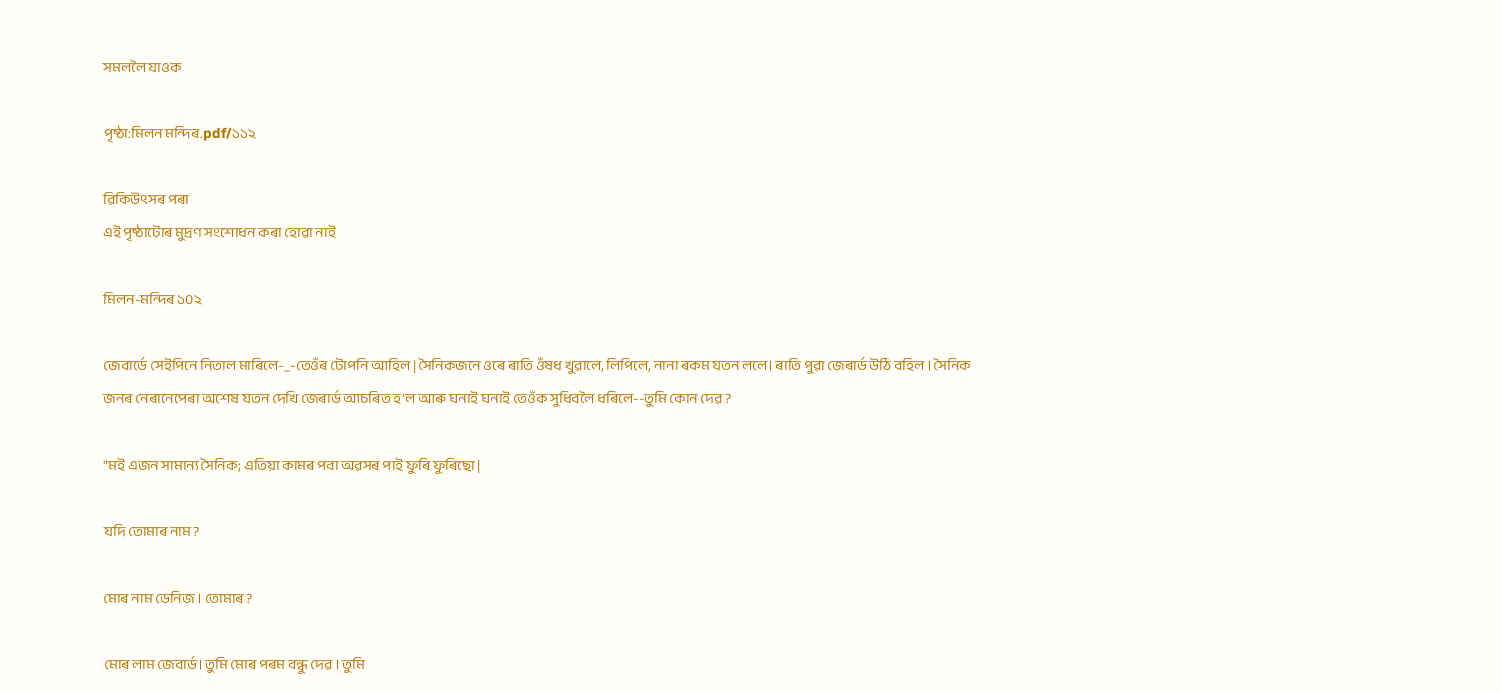সমললৈ যাওক

পৃষ্ঠা:মিলন মন্দিৰ.pdf/১১২

ৱিকিউৎসৰ পৰা
এই পৃষ্ঠাটোৰ মুদ্ৰণ সংশোধন কৰা হোৱা নাই

মিলন-মন্দিৰ ১০২

জেবার্ডে সেইপিনে নিতাল মাৰিলে-_-তেওঁৰ টোপনি আহিল | সৈনিকজনে ওৰে ৰাতি ওঁষধ খুৱালে, লিপিলে, নানা ৰকম যতন ললে। ৰাতি পুৱা জেৰাৰ্ড উঠি বহিল । সৈনিক জনৰ নেৰানেপেৰা অশেষ যতন দেখি জেৰাৰ্ড আচৰিত হ’ল আৰু ঘনাই ঘনাই তেওঁক সুধিবলৈ ধৰিলে--তুমি কোন দেৱ ?

"মই এজন সামান্য সৈনিক; এতিয়া কামৰ পবা অৱসৰ পাই ফুৰি ফুৰিছো |

যদি তোমাৰ নাম?

মোৰ নাম ডেনিজ । তোমাৰ ?

মোৰ লাম জেবার্ড। তুমি মোৰ পৰম বন্ধু দেৱ । তুমি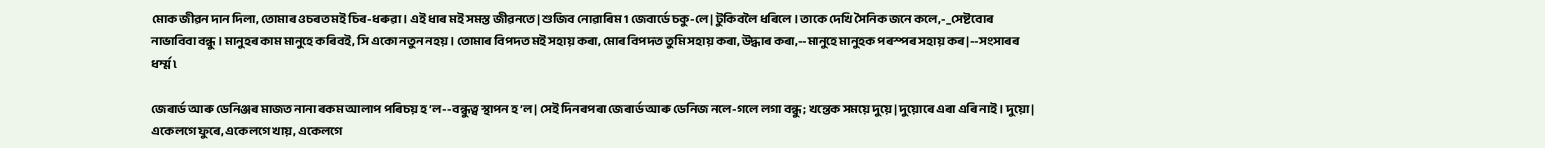মোক জীৱন দান দিলা, তোমাৰ ওচৰত মই চিৰ-ধৰুৱা । এই ধাৰ মই সমস্ত জীৱনতে| শুজিব নোৱাৰিম 1 জেবার্ডে চকু-লে| টুকিবলৈ ধৰিলে । তাকে দেখি সৈনিক জনে কলে,-_সেষ্টবোৰ নাভাবিবা বন্ধু । মানুহৰ কাম মানুহে কৰিবই, সি একো নতুন নহয়। তোমাৰ বিপদত মই সহায় কৰা, মোৰ বিপদত তুমি সহায় কৰা, উদ্ধাৰ কৰা,--মানুহে মানুহক পৰস্পৰ সহায় কৰ|--সংসাৰৰ ধৰ্ম্ম ৷

জেৰাৰ্ড আৰু ডেনিঞ্জৰ মাজত নানা ৰকম আলাপ পৰিচয় হ’ল--বন্ধুত্ব স্থাপন হ’ল | সেই দিনৰপৰা জেৰার্ড আৰু ডেনিজ নলে-গলে লগা বন্ধু; খন্তেক সময়ে দুয়ে| দুয়োৰে এৰা এৰি নাই । দুয়ো| একেলগে ফুৰে, একেলগে খায়, একেলগে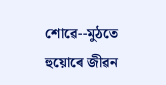শোৱে--মুঠতে হুয়োৰে জীৱন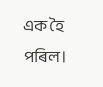এক হৈ পৰিল।